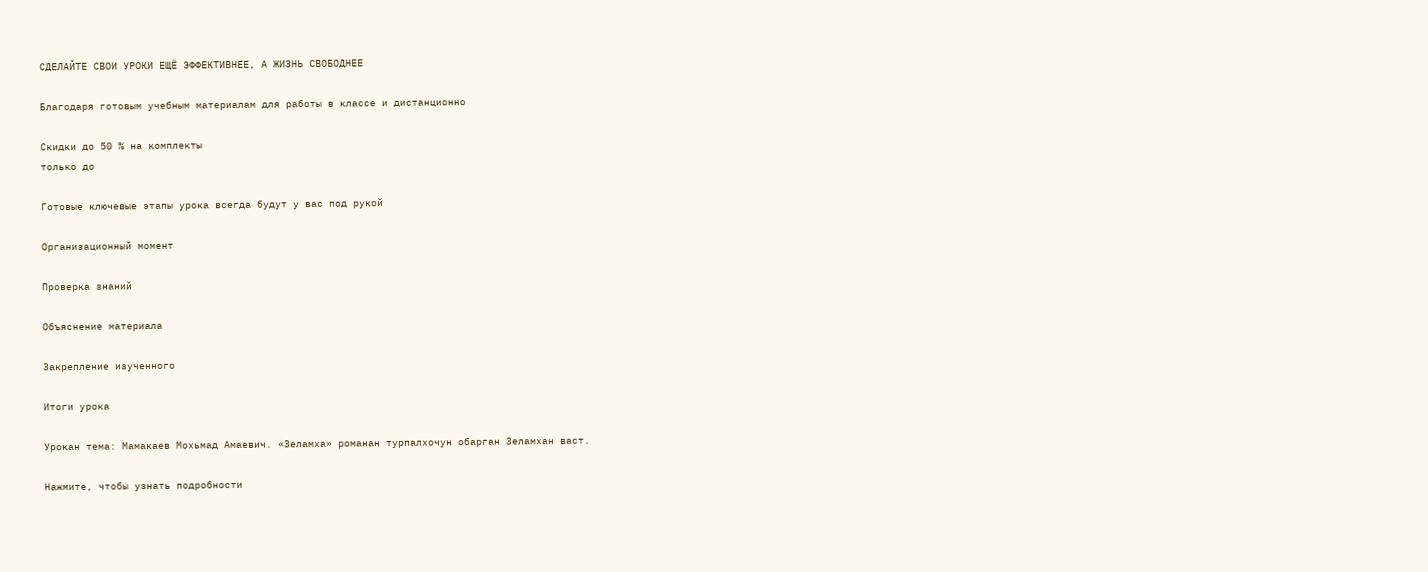СДЕЛАЙТЕ СВОИ УРОКИ ЕЩЁ ЭФФЕКТИВНЕЕ, А ЖИЗНЬ СВОБОДНЕЕ

Благодаря готовым учебным материалам для работы в классе и дистанционно

Скидки до 50 % на комплекты
только до

Готовые ключевые этапы урока всегда будут у вас под рукой

Организационный момент

Проверка знаний

Объяснение материала

Закрепление изученного

Итоги урока

Урокан тема: Мамакаев Мохьмад Амаевич. «Зеламха» романан турпалхочун обарган Зеламхан васт.

Нажмите, чтобы узнать подробности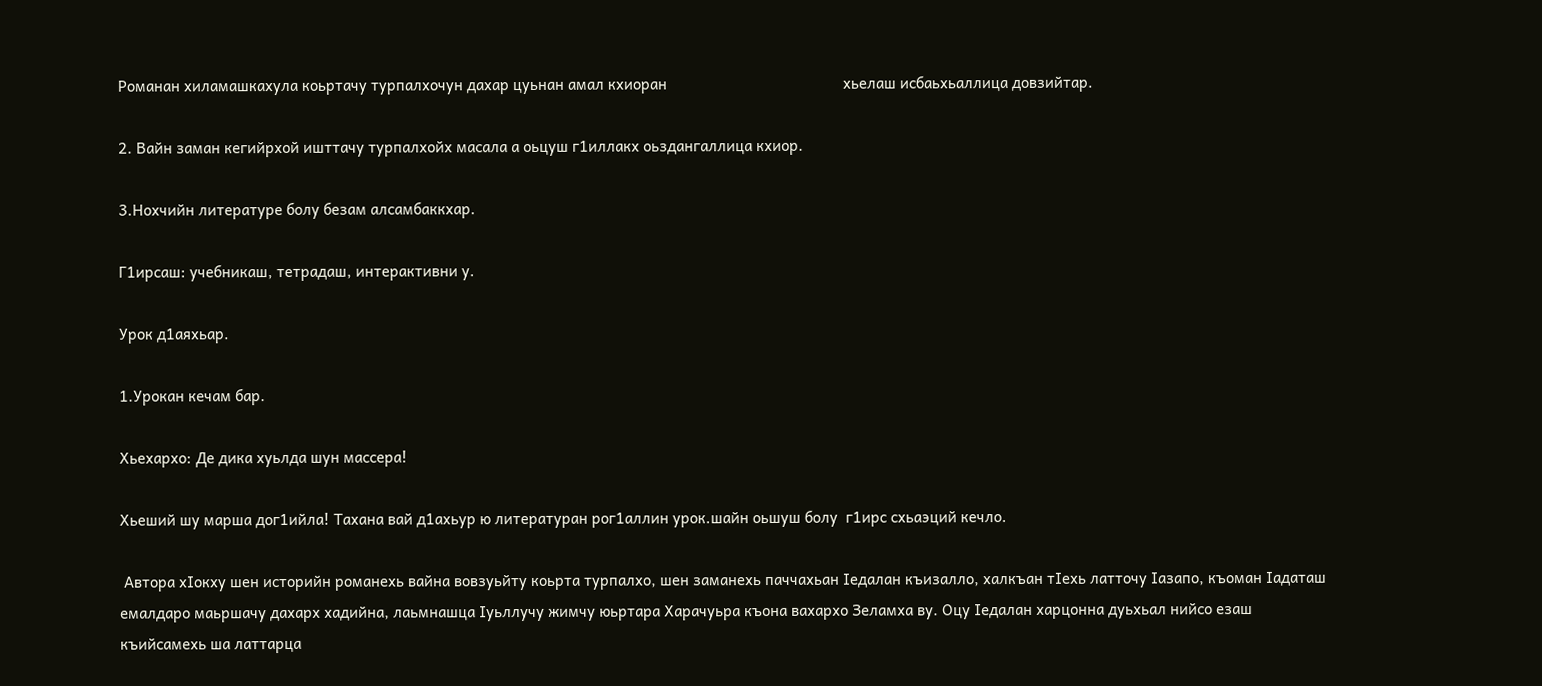Романан хиламашкахула коьртачу турпалхочун дахар цуьнан амал кхиоран                                            хьелаш исбаьхьаллица довзийтар.

2. Вайн заман кегийрхой ишттачу турпалхойх масала а оьцуш г1иллакх оьздангаллица кхиор.

3.Нохчийн литературе болу безам алсамбаккхар.

Г1ирсаш: учебникаш, тетрадаш, интерактивни у.

Урок д1аяхьар.

1.Урокан кечам бар.

Хьехархо: Де дика хуьлда шун массера!

Хьеший шу марша дог1ийла! Тахана вай д1ахьур ю литературан рог1аллин урок.шайн оьшуш болу  г1ирс схьаэций кечло.

 Автора хIокху шен историйн романехь вайна вовзуьйту коьрта турпалхо, шен заманехь паччахьан Iедалан къизалло, халкъан тIехь латточу Iазапо, къоман Iадаташ емалдаро маьршачу дахарх хадийна, лаьмнашца Iуьллучу жимчу юьртара Харачуьра къона вахархо Зеламха ву. Оцу Iедалан харцонна дуьхьал нийсо езаш къийсамехь ша латтарца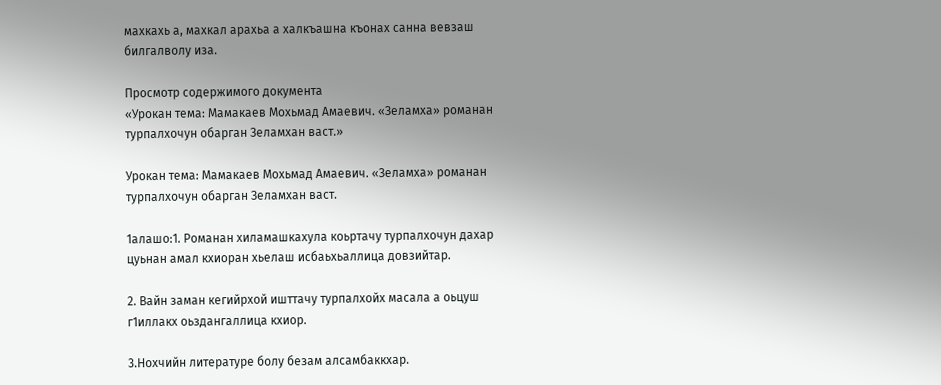махкахь а, махкал арахьа а халкъашна къонах санна вевзаш билгалволу иза.

Просмотр содержимого документа
«Урокан тема: Мамакаев Мохьмад Амаевич. «Зеламха» романан турпалхочун обарган Зеламхан васт.»

Урокан тема: Мамакаев Мохьмад Амаевич. «Зеламха» романан турпалхочун обарган Зеламхан васт.

1алашо:1. Романан хиламашкахула коьртачу турпалхочун дахар цуьнан амал кхиоран хьелаш исбаьхьаллица довзийтар.

2. Вайн заман кегийрхой ишттачу турпалхойх масала а оьцуш г1иллакх оьздангаллица кхиор.

3.Нохчийн литературе болу безам алсамбаккхар.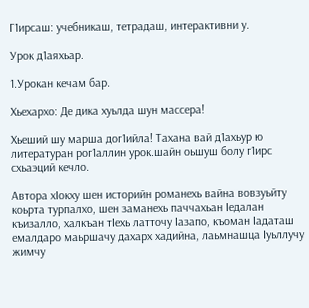Г1ирсаш: учебникаш, тетрадаш, интерактивни у.

Урок д1аяхьар.

1.Урокан кечам бар.

Хьехархо: Де дика хуьлда шун массера!

Хьеший шу марша дог1ийла! Тахана вай д1ахьур ю литературан рог1аллин урок.шайн оьшуш болу г1ирс схьаэций кечло.

Автора хIокху шен историйн романехь вайна вовзуьйту коьрта турпалхо, шен заманехь паччахьан Iедалан къизалло, халкъан тIехь латточу Iазапо, къоман Iадаташ емалдаро маьршачу дахарх хадийна, лаьмнашца Iуьллучу жимчу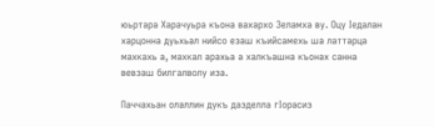юьртара Харачуьра къона вахархо Зеламха ву. Оцу Iедалан харцонна дуьхьал нийсо езаш къийсамехь ша латтарца махкахь а, махкал арахьа а халкъашна къонах санна вевзаш билгалволу иза.

Паччахьан олаллин дукъ дазделла гIорасиз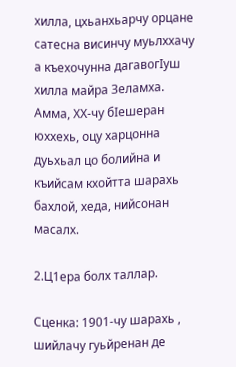хилла, цхьанхьарчу орцане сатесна висинчу муьлххачу а къехочунна дагавогIуш хилла майра Зеламха. Амма, XX-чу бIешеран юххехь, оцу харцонна дуьхьал цо болийна и къийсам кхойтта шарахь бахлой, хеда, нийсонан масалх.

2.Ц1ера болх таллар.

Сценка: 1901-чу шарахь , шийлачу гуьйренан де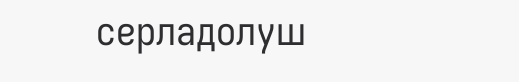серладолуш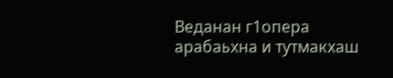Веданан г1опера арабаьхна и тутмакхаш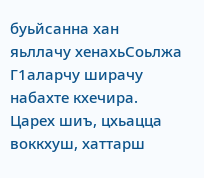буьйсанна хан яьллачу хенахьСоьлжа Г1аларчу ширачу набахте кхечира. Царех шиъ, цхьацца воккхуш, хаттарш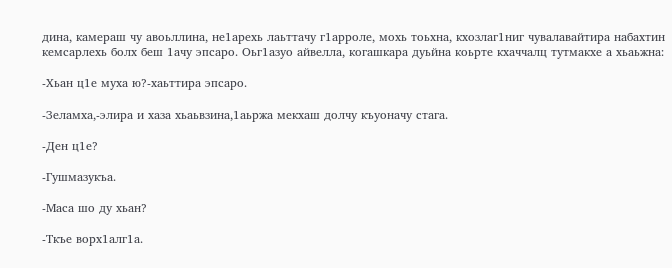дина, камераш чу авоьллина, не1арехь лаьттачу г1арроле, мохь тоьхна, кхозлаг1ниг чувалавайтира набахтин кемсарлехь болх беш 1ачу эпсаро. Оьг1азуо айвелла, когашкара дуьйна коьрте кхаччалц тутмакхе а хьаьжна:

-Хьан ц1е муха ю?-хаьттира эпсаро.

-Зеламха,-элира и хаза хьаьвзина,1аьржа мекхаш долчу къуоначу стага.

-Ден ц1е?

-Гушмазукъа.

-Маса шо ду хьан?

-Ткъе ворх1алг1а.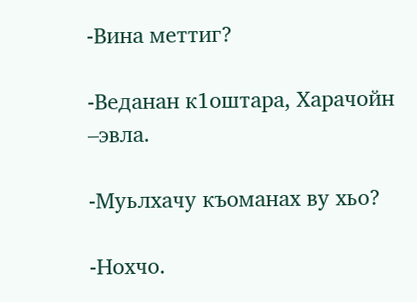-Вина меттиг?

-Веданан к1оштара, Харачойн –эвла.

-Муьлхачу къоманах ву хьо?

-Нохчо.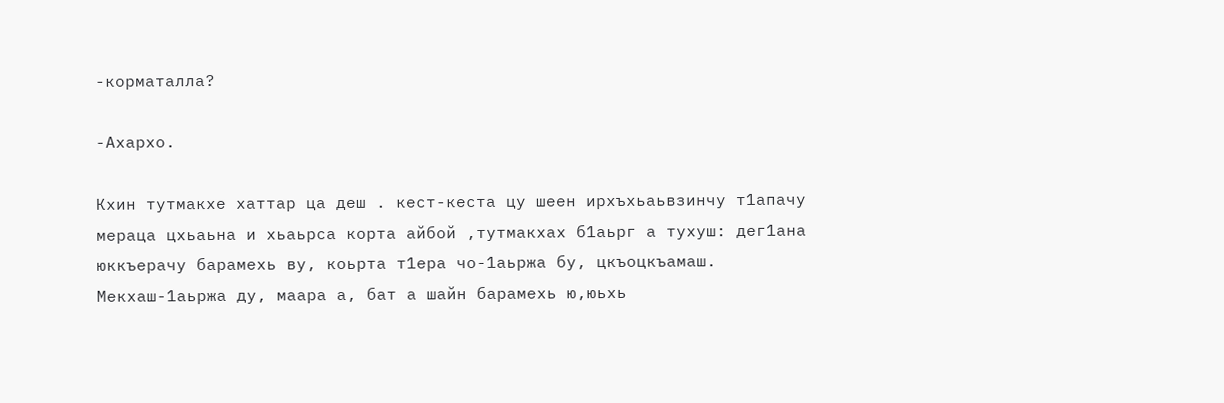-корматалла?

-Ахархо.

Кхин тутмакхе хаттар ца деш . кест-кеста цу шеен ирхъхьаьвзинчу т1апачу мераца цхьаьна и хьаьрса корта айбой ,тутмакхах б1аьрг а тухуш: дег1ана юккъерачу барамехь ву, коьрта т1ера чо-1аьржа бу, цкъоцкъамаш. Мекхаш-1аьржа ду, маара а, бат а шайн барамехь ю,юьхь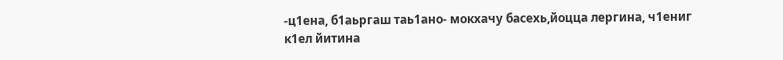-ц1ена, б1аьргаш таь1ано- мокхачу басехь,йоцца лергина, ч1ениг к1ел йитина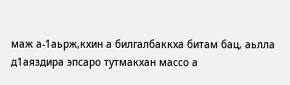маж а-1аьрж,кхин а билгалбаккха битам бац, аьлла д1аяздира эпсаро тутмакхан массо а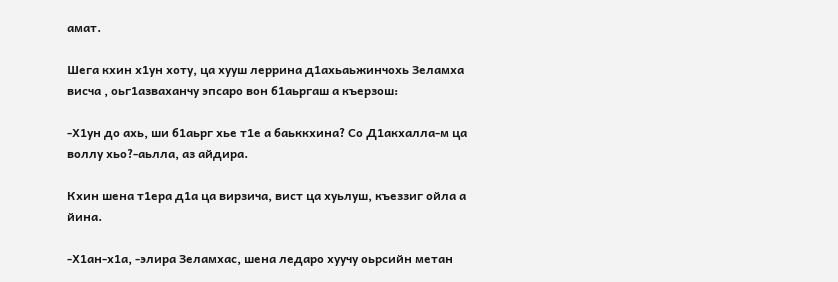амат.

Шега кхин х1ун хоту, ца хууш леррина д1ахьаьжинчохь Зеламха висча , оьг1азваханчу эпсаро вон б1аьргаш а къерзош:

-Х1ун до ахь, ши б1аьрг хье т1е а баьккхина? Со Д1акхалла-м ца воллу хьо?-аьлла, аз айдира.

Кхин шена т1ера д1а ца вирзича, вист ца хуьлуш, къеззиг ойла а йина.

-Х1ан-х1а, -элира Зеламхас, шена ледаро хуучу оьрсийн метан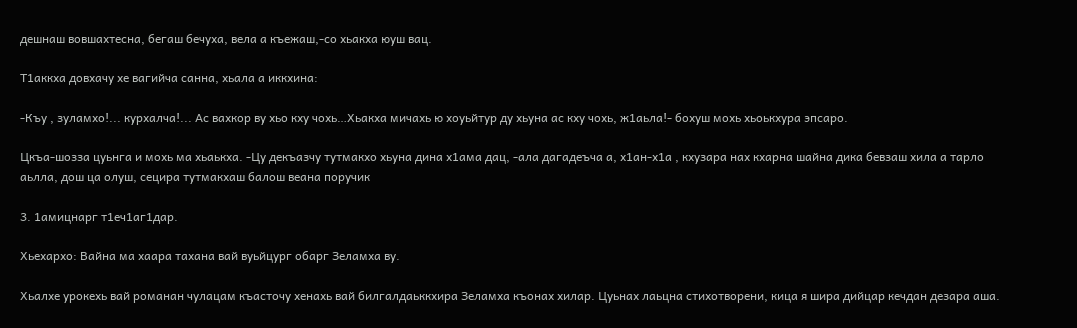дешнаш вовшахтесна, бегаш бечуха, вела а къежаш,-со хьакха юуш вац.

Т1аккха довхачу хе вагийча санна, хьала а иккхина:

-Къу , зуламхо!... курхалча!... Ас вахкор ву хьо кху чохь…Хьакха мичахь ю хоуьйтур ду хьуна ас кху чохь, ж1аьла!- бохуш мохь хьоькхура эпсаро.

Цкъа-шозза цуьнга и мохь ма хьаькха. -Цу декъазчу тутмакхо хьуна дина х1ама дац, -ала дагадеъча а, х1ан-х1а , кхузара нах кхарна шайна дика бевзаш хила а тарло аьлла, дош ца олуш, сецира тутмакхаш балош веана поручик

3. 1амицнарг т1еч1аг1дар.

Хьехархо: Вайна ма хаара тахана вай вуьйцург обарг Зеламха ву.

Хьалхе урокехь вай романан чулацам къасточу хенахь вай билгалдаьккхира Зеламха къонах хилар. Цуьнах лаьцна стихотворени, кица я шира дийцар кечдан дезара аша.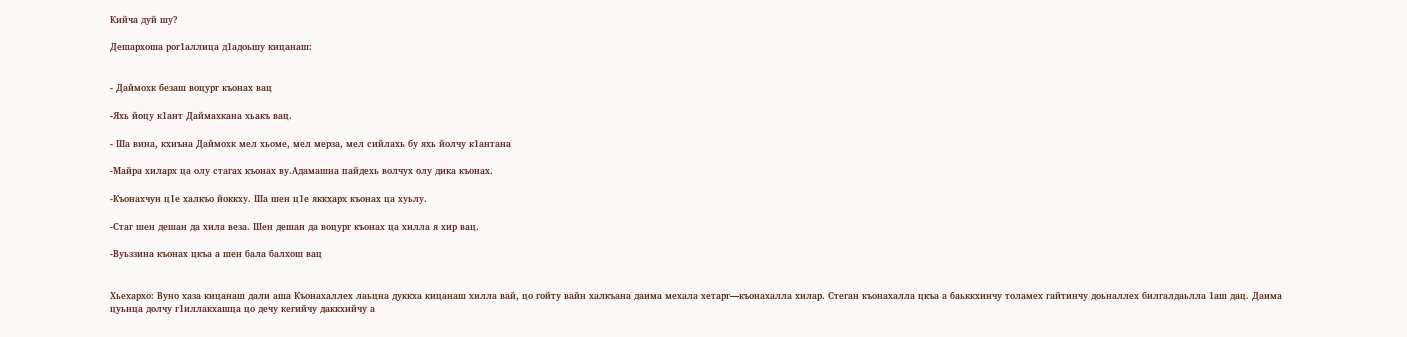Кийча дуй шу?

Дешархоша рог1аллица д1адоьшу кицанаш:


- Даймохк безаш воцург къонах вац

-Яхь йоцу к1ант Даймахкана хьакъ вац.

- Ша вина, кхиъна Даймохк мел хьоме, мел мерза, мел сийлахь бу яхь йолчу к1антана

-Майра хиларх ца олу стагах къонах ву.Адамашна пайдехь волчух олу дика къонах.

-Къонахчун ц1е халкъо йоккху. Ша шен ц1е яккхарх къонах ца хуьлу.

-Стаг шен дешан да хила веза. Шен дешан да воцург къонах ца хилла я хир вац.

-Вуьззина къонах цкъа а шен бала балхош вац


Хьехархо: Вуно хаза кицанаш дали аша Къонахаллех лаьцна дуккха кицанаш хилла вай, цо гойту вайн халкъана даима мехала хетарг—къонахалла хилар. Стеган къонахалла цкъа а баьккхинчу толамех гайтинчу доьналлех билгалдаьлла 1аш дац. Даима цуьнца долчу г1иллакхашца цо дечу кегийчу даккхийчу а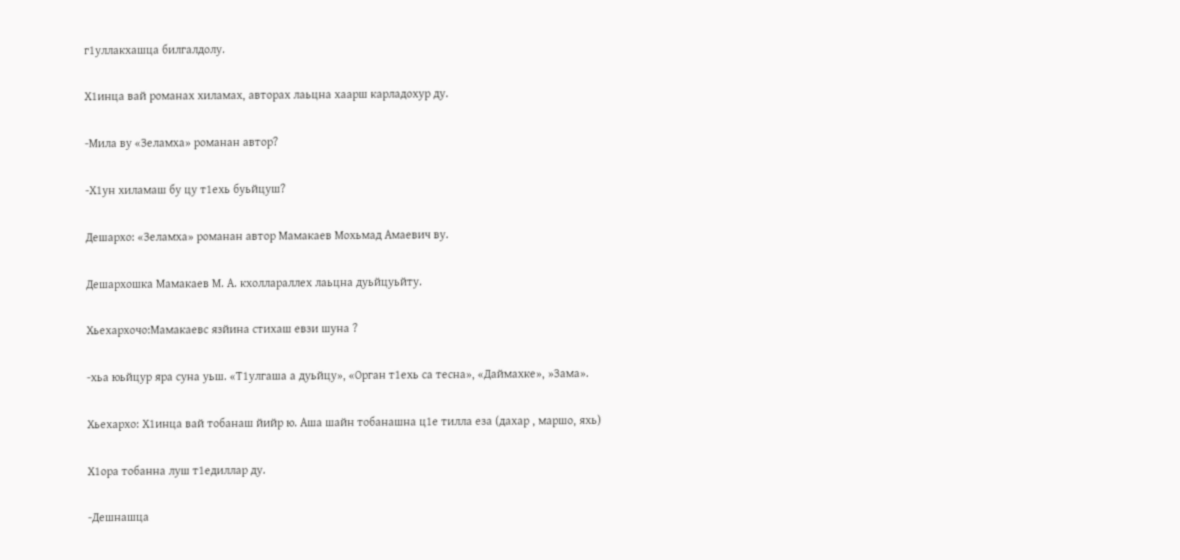г1уллакхашца билгалдолу.

Х1инца вай романах хиламах, авторах лаьцна хаарш карладохур ду.

-Мила ву «Зеламха» романан автор?

-Х1ун хиламаш бу цу т1ехь буьйцуш?

Дешархо: «Зеламха» романан автор Мамакаев Мохьмад Амаевич ву.

Дешархошка Мамакаев М. А. кхоллараллех лаьцна дуьйцуьйту.

Хьехархочо:Мамакаевс язйина стихаш евзи шуна ?

-хьа юьйцур яра суна уьш. «Т1улгаша а дуьйцу», «Орган т1ехь са тесна», «Даймахке», »Зама».

Хьехархо: Х1инца вай тобанаш йийр ю. Аша шайн тобанашна ц1е тилла еза (дахар , маршо, яхь)

Х1ора тобанна луш т1едиллар ду.

-Дешнашца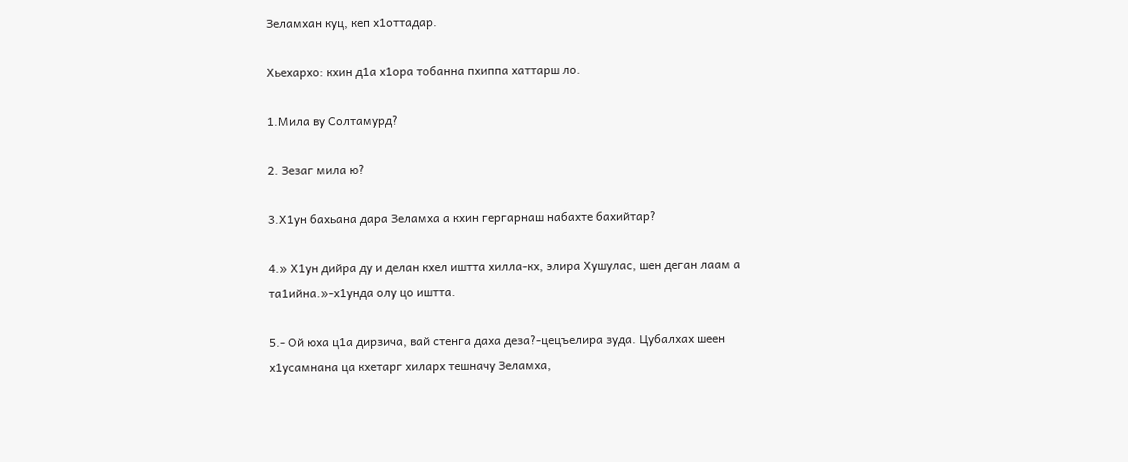Зеламхан куц, кеп х1оттадар.

Хьехархо: кхин д1а х1ора тобанна пхиппа хаттарш ло.

1.Мила ву Солтамурд?

2. Зезаг мила ю?

3.Х1ун бахьана дара Зеламха а кхин гергарнаш набахте бахийтар?

4.» Х1ун дийра ду и делан кхел иштта хилла-кх, элира Хушулас, шен деган лаам а та1ийна.»-х1унда олу цо иштта.

5.- Ой юха ц1а дирзича, вай стенга даха деза?-цецъелира зуда. Цубалхах шеен х1усамнана ца кхетарг хиларх тешначу Зеламха,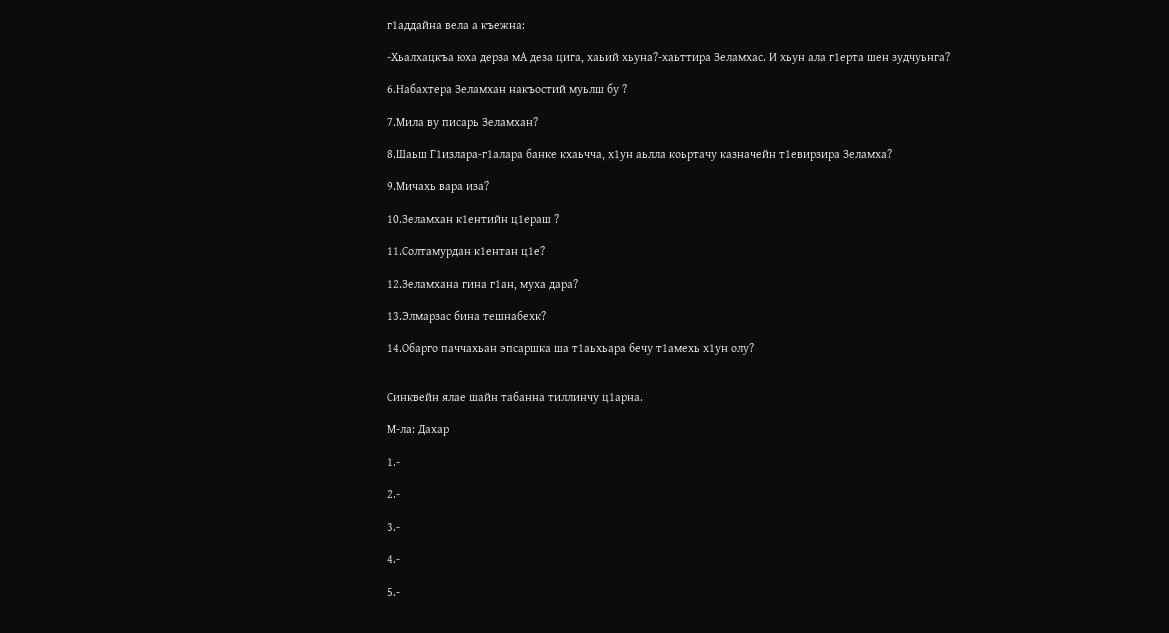г1аддайна вела а къежна:

-Хьалхацкъа юха дерза мА деза цига, хаьий хьуна?-хаьттира Зеламхас. И хьун ала г1ерта шен зудчуьнга?

6.Набахтера Зеламхан накъостий муьлш бу ?

7.Мила ву писарь Зеламхан?

8.Шаьш Г1излара-г1алара банке кхаьчча, х1ун аьлла коьртачу казначейн т1евирзира Зеламха?

9.Мичахь вара иза?

10.Зеламхан к1ентийн ц1ераш ?

11.Солтамурдан к1ентан ц1е?

12.Зеламхана гина г1ан, муха дара?

13.Элмарзас бина тешнабехк?

14.Обарго паччахьан эпсаршка ша т1аьхьара бечу т1амехь х1ун олу?


Синквейн ялае шайн табанна тиллинчу ц1арна.

М-ла: Дахар

1.-

2.-

3.-

4.-

5.-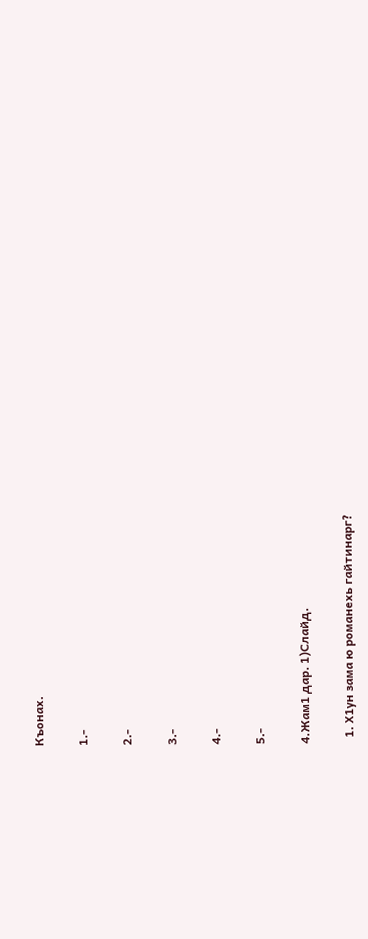Къонах.

1.-

2.-

3.-

4.-

5.-

4.Жам1 дар. 1)Слайд.

  1. Х1ун зама ю романехь гайтинарг?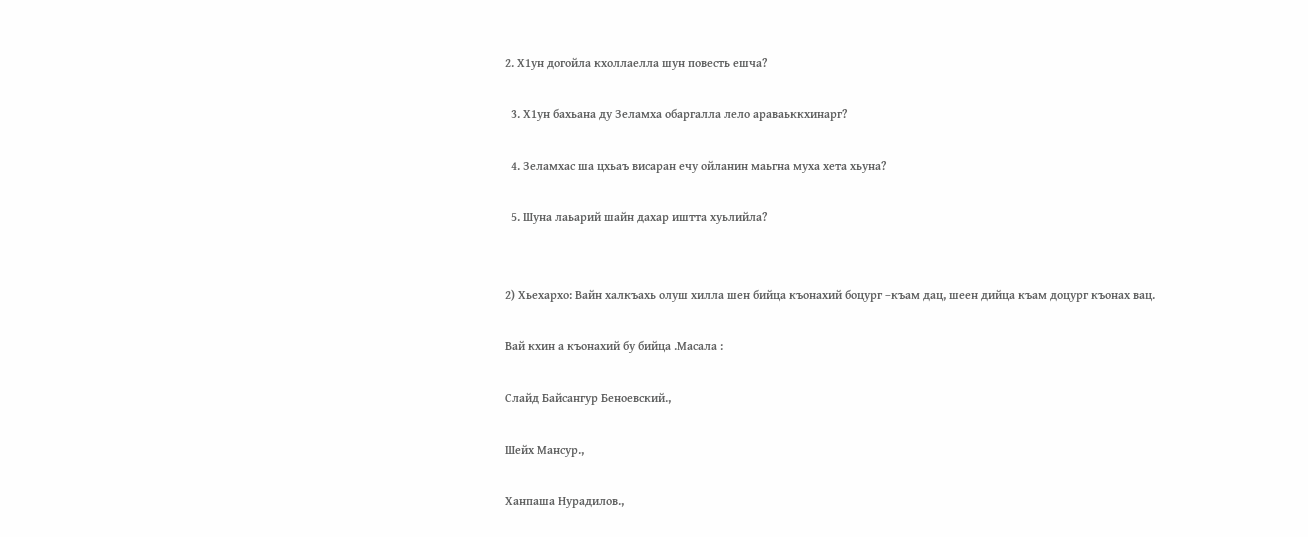2. Х1ун догойла кхоллаелла шун повесть ешча?

  3. Х1ун бахьана ду Зеламха обаргалла лело араваьккхинарг?

  4. Зеламхас ша цхьаъ висаран ечу ойланин маьгна муха хета хьуна?

  5. Шуна лаьарий шайн дахар иштта хуьлийла?


2) Хьехархо: Вайн халкъахь олуш хилла шен бийца къонахий боцург –къам дац, шеен дийца къам доцург къонах вац.

Вай кхин а къонахий бу бийца .Масала :

Слайд Байсангур Беноевский.,

Шейх Мансур.,

Ханпаша Нурадилов.,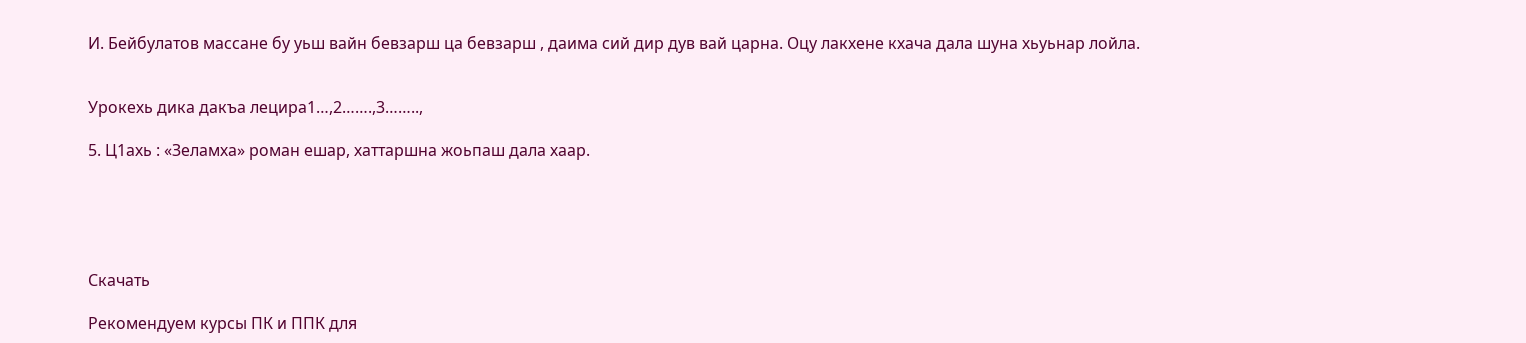И. Бейбулатов массане бу уьш вайн бевзарш ца бевзарш , даима сий дир дув вай царна. Оцу лакхене кхача дала шуна хьуьнар лойла.


Урокехь дика дакъа лецира1…,2…….,3……..,

5. Ц1ахь : «Зеламха» роман ешар, хаттаршна жоьпаш дала хаар.





Скачать

Рекомендуем курсы ПК и ППК для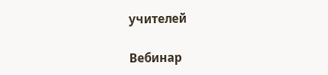учителей

Вебинар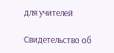для учителей

Свидетельство об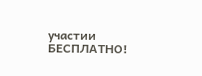участии БЕСПЛАТНО!